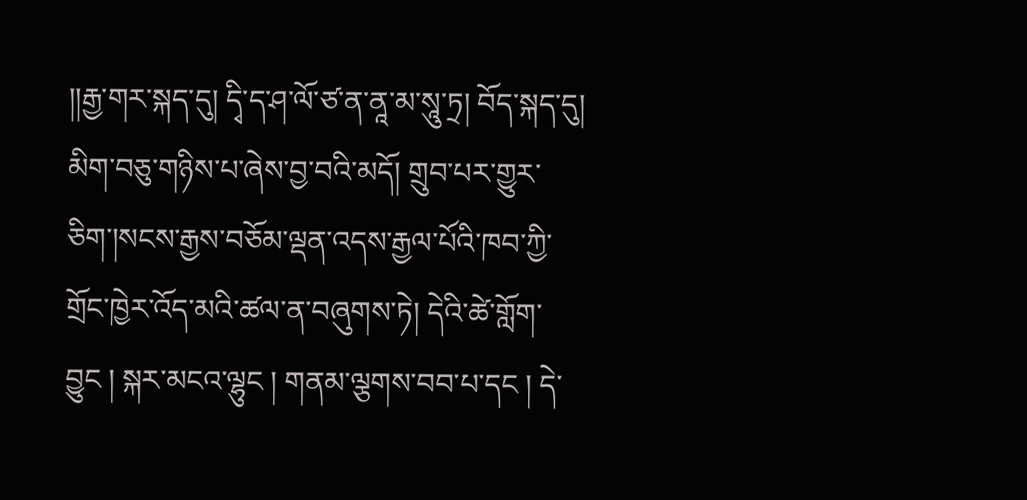།།རྒྱ་གར་སྐད་དུ། དྭི་ད་ཤ་ལོ་ཙ་ན་ནཱ་མ་སཱུ་ཏྲ། བོད་སྐད་དུ། མིག་བཅུ་གཉིས་པ་ཞེས་བྱ་བའི་མདོ། གྲུབ་པར་གྱུར་ཅིག་།སངས་རྒྱས་བཅོམ་ལྡན་འདས་རྒྱལ་པོའི་ཁབ་ཀྱི་གྲོང་ཁྱེར་འོད་མའི་ཚལ་ན་བཞུགས་ཏེ། དེའི་ཚེ་གློག་བྱུང ། སྐར་མངའ་ལྷུང ། གནམ་ལྕགས་བབ་པ་དང ། དེ་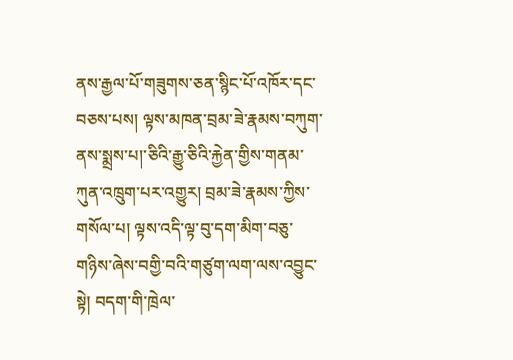ནས་རྒྱལ་པོ་གཟུགས་ཅན་སྙིང་པོ་འཁོར་དང་བཅས་པས། ལྟས་མཁན་བྲམ་ཟེ་རྣམས་བཀུག་ནས་སྨྲས་པ།་ཅིའི་རྒྱུ་ཅིའི་རྐྱེན་གྱིས་གནམ་ཀུན་འཁྲུག་པར་འགྱུར། བྲམ་ཟེ་རྣམས་ཀྱིས་གསོལ་པ། ལྟས་འདི་ལྟ་བུ་དག་མིག་བཅུ་གཉིས་ཞེས་བགྱི་བའི་གཙུག་ལག་ལས་འབྱུང་སྟེ། བདག་གི་ཁྲེལ་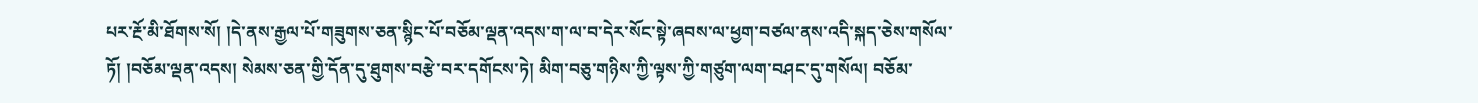པར་རྔོ་མི་ཐོགས་སོ། །དེ་ནས་རྒྱལ་པོ་གཟུགས་ཅན་སྙིང་པོ་བཅོམ་ལྡན་འདས་ག་ལ་བ་དེར་སོང་སྟེ་ཞབས་ལ་ཕྱག་བཙལ་ནས་འདི་སྐད་ཅེས་གསོལ་ཏོ། །བཅོམ་ལྡན་འདས། སེམས་ཅན་གྱི་དོན་དུ་ཐུགས་བརྩེ་བར་དགོངས་ཏེ། མིག་བཅུ་གཉིས་ཀྱི་ལྟས་ཀྱི་གཙུག་ལག་བཤང་དུ་གསོལ། བཅོམ་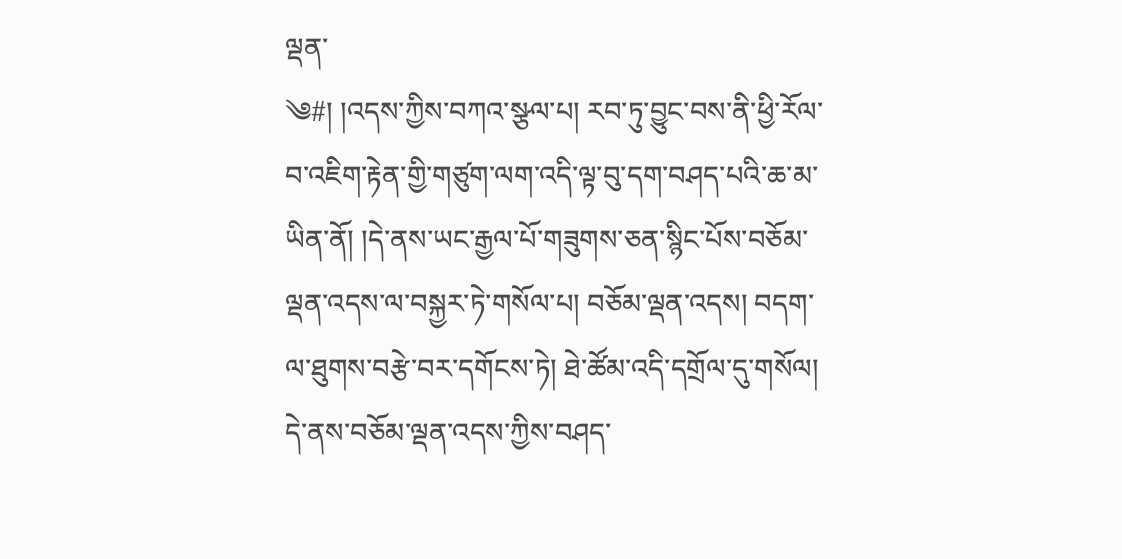ལྡན་
༄#། །འདས་ཀྱིས་བཀའ་སྩལ་པ། རབ་ཏུ་བྱུང་བས་ནི་ཕྱི་རོལ་བ་འཇིག་རྟེན་གྱི་གཙུག་ལག་འདི་ལྟ་བུ་དག་བཤད་པའི་ཆ་མ་ཡིན་ནོ། །དེ་ནས་ཡང་རྒྱལ་པོ་གཟུགས་ཅན་སྙིང་པོས་བཅོམ་ལྡན་འདས་ལ་བསྐྱར་ཏེ་གསོལ་པ། བཅོམ་ལྡན་འདས། བདག་ལ་ཐུགས་བརྩེ་བར་དགོངས་ཏེ། ཐེ་ཚོམ་འདི་དགྲོལ་དུ་གསོལ། དེ་ནས་བཅོམ་ལྡན་འདས་ཀྱིས་བཤད་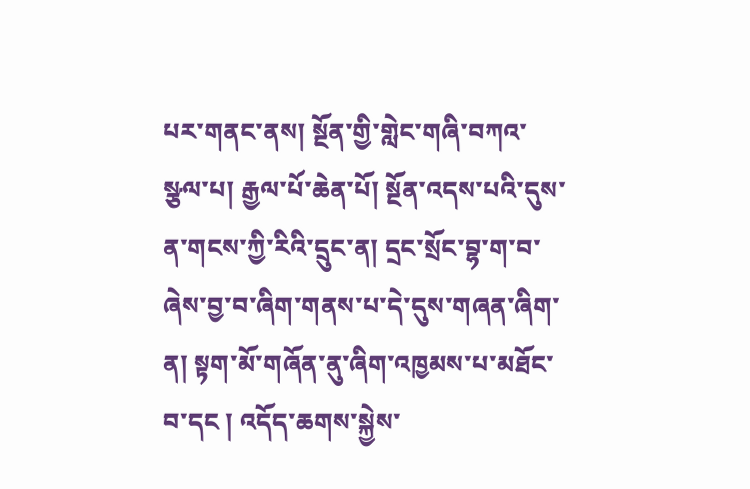པར་གནང་ནས། སྔོན་གྱི་གླེང་གཞི་བཀའ་སྩལ་པ། རྒྱལ་པོ་ཆེན་པོ། སྔོན་འདས་པའི་དུས་ན་གངས་ཀྱི་རིའི་དྲུང་ན། དྲང་སྲོང་བྷ་ག་བ་ཞེས་བྱ་བ་ཞིག་གནས་པ་དེ་དུས་གཞན་ཞིག་ན། སྟག་མོ་གཞོན་ནུ་ཞིག་འཁྱམས་པ་མཐོང་བ་དང ། འདོད་ཆགས་སྐྱེས་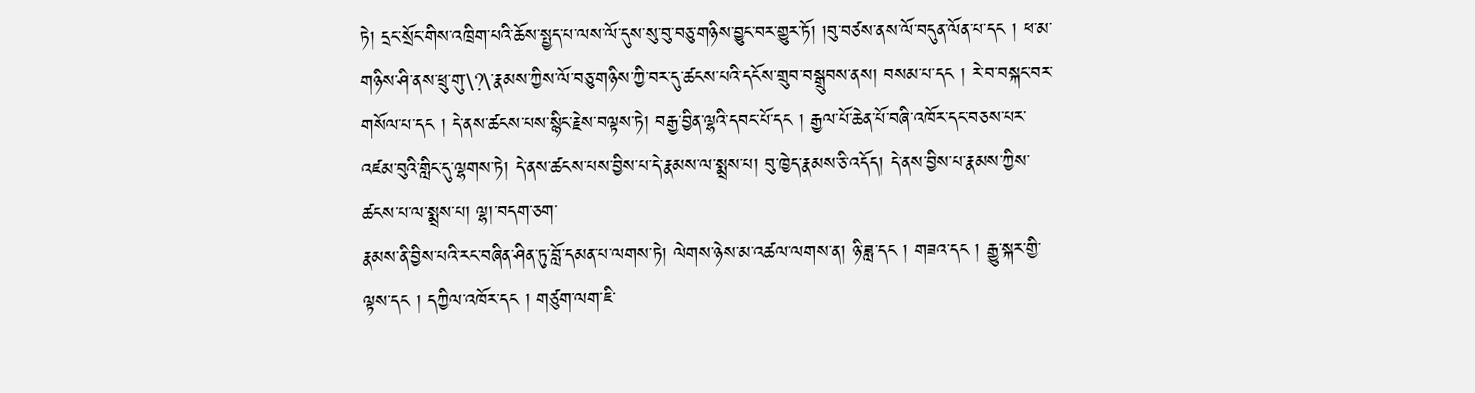ཏེ། དྲང་སྲོང་གིས་འཁྲིག་པའི་ཆོས་སྤྱད་པ་ལས་ལོ་དུས་སུ་བུ་བཅུ་གཉིས་བྱུང་བར་གྱུར་ཏོ། །བུ་བཙས་ནས་ལོ་བདུན་ལོན་པ་དང ། ཕ་མ་གཉིས་ཤི་ནས་ཕྲུ་གུ་\?\་རྣམས་ཀྱིས་ལོ་བཅུ་གཉིས་ཀྱི་བར་དུ་ཚངས་པའི་དངོས་གྲུབ་བསྒྲུབས་ནས། བསམ་པ་དང ། རེ་བ་བསྐང་བར་གསོལ་པ་དང ། དེ་ནས་ཚངས་པས་སྙིང་རྗེས་བལྟས་ཏེ། བརྒྱ་བྱིན་ལྷའི་དབང་པོ་དང ། རྒྱལ་པོ་ཆེན་པོ་བཞི་འཁོར་དང་བཅས་པར་འཛམ་བུའི་གླིང་དུ་ལྷགས་ཏེ། དེ་ནས་ཚངས་པས་བྱིས་པ་དེ་རྣམས་ལ་སྨྲས་པ། བུ་ཁྱེད་རྣམས་ཅི་འདོད། དེ་ནས་བྱིས་པ་རྣམས་ཀྱིས་ཚངས་པ་ལ་སྨྲས་པ། ལྷ།་བདག་ཅག་
རྣམས་ནི་བྱིས་པའི་རང་བཞིན་ཤིན་ཏུ་བློ་དམན་པ་ལགས་ཏེ། ལེགས་ཉེས་མ་འཚལ་ལགས་ན། ཉི་ཟླ་དང ། གཟའ་དང ། རྒྱུ་སྐར་གྱི་ལྟས་དང ། དཀྱིལ་འཁོར་དང ། གཙུག་ལག་ཇི་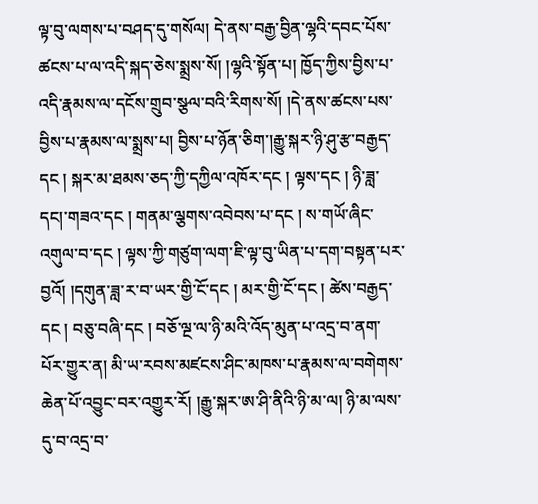ལྟ་བུ་ལགས་པ་བཤད་དུ་གསོལ། དེ་ནས་བརྒྱ་བྱིན་ལྷའི་དབང་པོས་ཚངས་པ་ལ་འདི་སྐད་ཅེས་སྨྲས་སོ། །ལྷའི་སྟོན་པ། ཁྱོད་ཀྱིས་བྱིས་པ་འདི་རྣམས་ལ་དངོས་གྲུབ་སྩལ་བའི་རིགས་སོ། །དེ་ནས་ཚངས་པས་བྱིས་པ་རྣམས་ལ་སྨྲས་པ། བྱིས་པ་ཉོན་ཅིག་།རྒྱུ་སྐར་ཉི་ཤུ་རྩ་བརྒྱད་དང ། སྐར་མ་ཐམས་ཅད་ཀྱི་དཀྱིལ་འཁོར་དང ། ལྟས་དང ། ཉི་ཟླ་དང།་གཟའ་དང ། གནམ་ལྕགས་འབེབས་པ་དང ། ས་གཡོ་ཞིང་འགུལ་བ་དང ། ལྟས་ཀྱི་གཙུག་ལག་ཇི་ལྟ་བུ་ཡིན་པ་དག་བསྟན་པར་བྱའོ། །དགུན་ཟླ་ར་བ་ཡར་གྱི་ངོ་དང ། མར་གྱི་ངོ་དང ། ཚེས་བརྒྱད་དང ། བཅུ་བཞི་དང ། བཅོ་ལྔ་ལ་ཉི་མའི་འོད་མུན་པ་འདྲ་བ་ནག་པོར་གྱུར་ན། མི་ཡ་རབས་མཛངས་ཤིང་མཁས་པ་རྣམས་ལ་བགེགས་ཆེན་པོ་འབྱུང་བར་འགྱུར་རོ། །རྒྱུ་སྐར་ཨ་ཤི་ནིའི་ཉི་མ་ལ། ཉི་མ་ལས་དུ་བ་འདྲ་བ་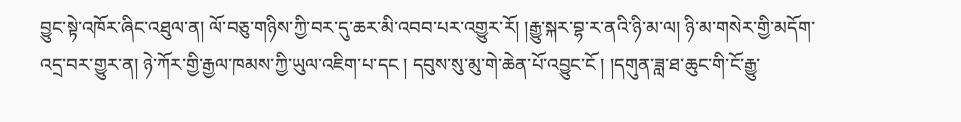བྱུང་སྟེ་འཁོར་ཞིང་འཐུལ་ན། ལོ་བཅུ་གཉིས་ཀྱི་བར་དུ་ཆར་མི་འབབ་པར་འགྱུར་རོ། །རྒྱུ་སྐར་བྷ་ར་ནའི་ཉི་མ་ལ། ཉི་མ་གསེར་གྱི་མདོག་འདྲ་བར་གྱུར་ན། ཉེ་ཀོར་གྱི་རྒྱལ་ཁམས་ཀྱི་ཡུལ་འཇིག་པ་དང ། དབུས་སུ་མུ་གེ་ཆེན་པོ་འབྱུང་ངོ ། །དགུན་ཟླ་ཐ་ཆུང་གི་ངོ་རྒྱུ་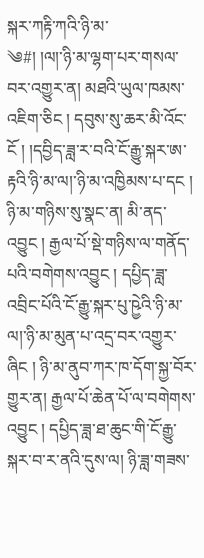སྐར་ཀརྟི་ཀའི་ཉི་མ་
༄#། །ལ།་ཉི་མ་ལྷག་པར་གསལ་བར་འགྱུར་ན། མཐའི་ཡུལ་ཁམས་འཇིག་ཅིང ། དབུས་སུ་ཆར་མི་འོང་ངོ ། །དབྱིད་ཟླ་ར་བའི་ངོ་རྒྱུ་སྐར་ཨ་རྟའི་ཉི་མ་ལ།་ཉི་མ་འཁྱིམས་པ་དང ། ཉི་མ་གཉིས་སུ་སྣང་ན། མི་ནད་འབྱུང ། རྒྱལ་པོ་སྡེ་གཉིས་ལ་གནོད་པའི་བགེགས་འབྱུང ། དཔྱིད་ཟླ་འབྲིང་པོའི་ངོ་རྒྱུ་སྐར་པུ་ཥྱེའི་ཉི་མ་ལ།་ཉི་མ་མུན་པ་འདྲ་བར་འགྱུར་ཞིང ། ཉི་མ་ནུབ་ཀར་ཁ་དོག་སྐྱ་བོར་གྱུར་ན། རྒྱལ་པོ་ཆེན་པོ་ལ་བགེགས་འབྱུང ། དཔྱིད་ཟླ་ཐ་ཆུང་གི་ངོ་རྒྱུ་སྐར་བ་ར་ནའི་དུས་ལ། ཉི་ཟླ་གཟས་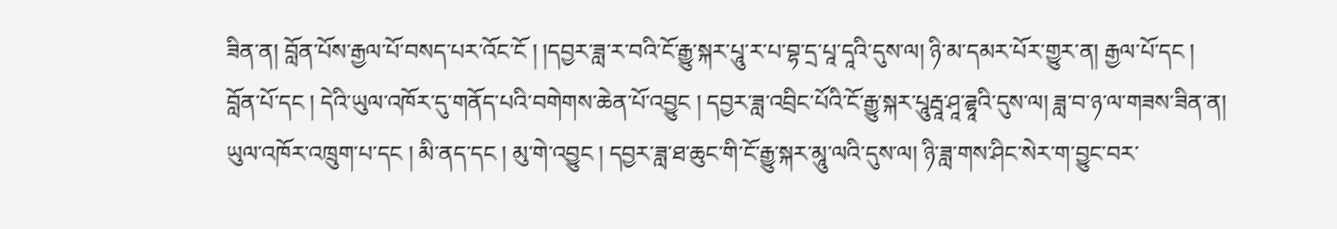ཟིན་ན། བློན་པོས་རྒྱལ་པོ་བསད་པར་འོང་ངོ ། །དབྱར་ཟླ་ར་བའི་ངོ་རྒྱུ་སྐར་པཱུ་ར་པ་བྷ་དྲ་པཱ་དཱའི་དུས་ལ། ཉི་མ་དམར་པོར་གྱུར་ན། རྒྱལ་པོ་དང ། བློན་པོ་དང ། དེའི་ཡུལ་འཁོར་དུ་གནོད་པའི་བགེགས་ཆེན་པོ་འབྱུང ། དབྱར་ཟླ་འབྲིང་པོའི་ངོ་རྒྱུ་སྐར་པཱུརྦཱ་ཤཱ་ཌྷཱའི་དུས་ལ། ཟླ་བ་ཉ་ལ་གཟས་ཟིན་ན། ཡུལ་འཁོར་འཁྲུག་པ་དང ། མི་ནད་དང ། མུ་གེ་འབྱུང ། དབྱར་ཟླ་ཐ་ཆུང་གི་ངོ་རྒྱུ་སྐར་མཱུ་ལའི་དུས་ལ། ཉི་ཟླ་གས་ཤིང་སེར་ག་བྱུང་བར་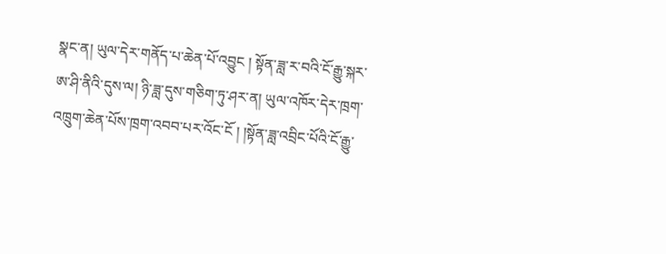སྣང་ན། ཡུལ་དེར་གནོད་པ་ཆེན་པོ་འབྱུང ། སྟོན་ཟླ་ར་བའི་ངོ་རྒྱུ་སྐར་ཨ་ཤི་ནིའི་དུས་ལ། ཉི་ཟླ་དུས་གཅིག་ཏུ་ཤར་ན། ཡུལ་འཁོར་དེར་ཁྲག་འཁྲུག་ཆེན་པོས་ཁྲག་འབབ་པར་འོང་ངོ ། །སྟོན་ཟླ་འབྲིང་པོའི་ངོ་རྒྱུ་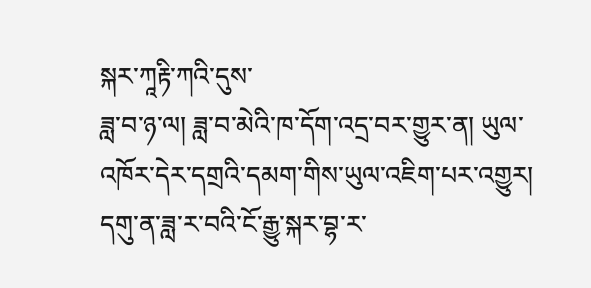སྐར་ཀཱརྟི་ཀའི་དུས་
ཟླ་བ་ཉ་ལ། ཟླ་བ་མེའི་ཁ་དོག་འདྲ་བར་གྱུར་ན། ཡུལ་འཁོར་དེར་དགྲའི་དམག་གིས་ཡུལ་འཇིག་པར་འགྱུར། དགུ་ན་ཟླ་ར་བའི་ངོ་རྒྱུ་སྐར་བྷ་ར་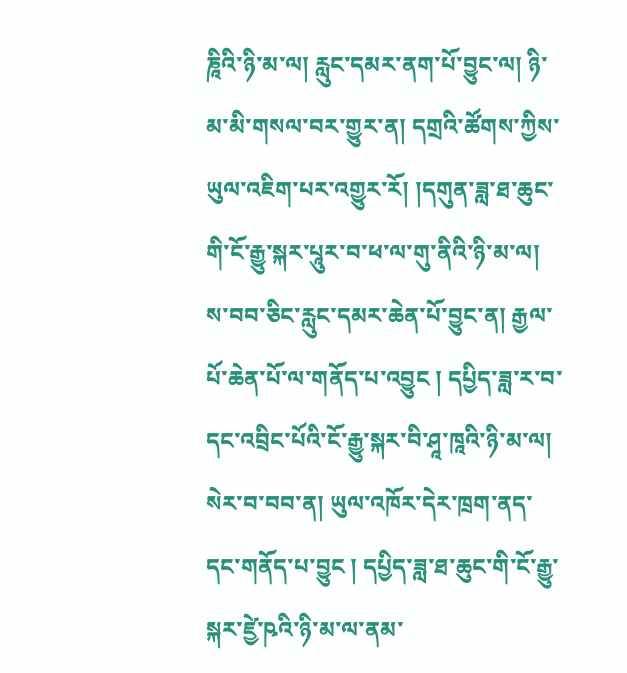ཎཱིའི་ཉི་མ་ལ། རླུང་དམར་ནག་པོ་བྱུང་ལ། ཉི་མ་མི་གསལ་བར་གྱུར་ན། དགྲའི་ཚོགས་ཀྱིས་ཡུལ་འཇིག་པར་འགྱུར་རོ། །དགུན་ཟླ་ཐ་ཆུང་གི་ངོ་རྒྱུ་སྐར་པཱུར་བ་ཕ་ལ་གུ་ནིའི་ཉི་མ་ལ། ས་བབ་ཅིང་རླུང་དམར་ཆེན་པོ་བྱུང་ན། རྒྱལ་པོ་ཆེན་པོ་ལ་གནོད་པ་འབྱུང ། དཔྱིད་ཟླ་ར་བ་དང་འབྲིང་པོའི་ངོ་རྒྱུ་སྐར་བི་ཤཱ་ཁཱའི་ཉི་མ་ལ། སེར་བ་བབ་ན། ཡུལ་འཁོར་དེར་ཁྲག་ནད་དང་གནོད་པ་བྱུང ། དཔྱིད་ཟླ་ཐ་ཆུང་གི་ངོ་རྒྱུ་སྐར་ཛྱེ་ཥའི་ཉི་མ་ལ་ནམ་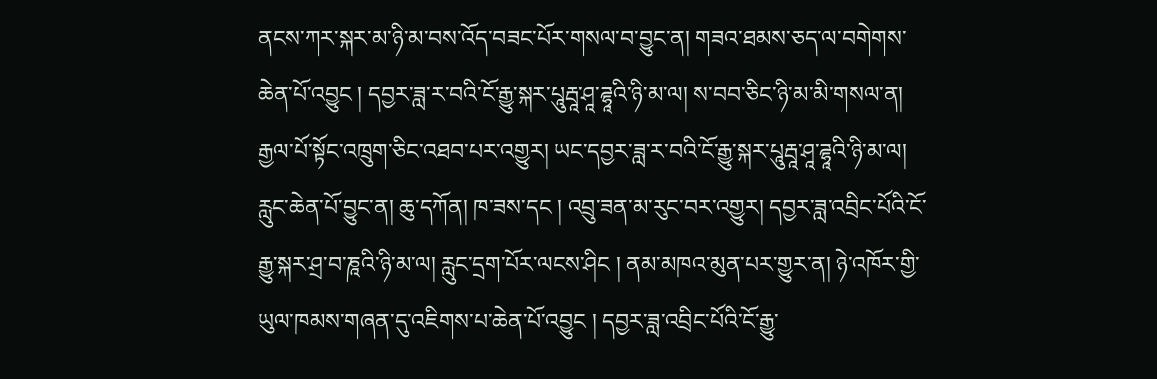ནངས་ཀར་སྐར་མ་ཉི་མ་བས་འོད་བཟང་པོར་གསལ་བ་བྱུང་ན། གཟའ་ཐམས་ཅད་ལ་བགེགས་ཆེན་པོ་འབྱུང ། དབྱར་ཟླ་ར་བའི་ངོ་རྒྱུ་སྐར་པཱུརྦཱ་ཤཱ་ཌྷཱའི་ཉི་མ་ལ། ས་བབ་ཅིང་ཉི་མ་མི་གསལ་ན། རྒྱལ་པོ་སྟོང་འཁྲུག་ཅིང་འཐབ་པར་འགྱུར། ཡང་དབྱར་ཟླ་ར་བའི་ངོ་རྒྱུ་སྐར་པཱུརྦཱ་ཤཱ་ཌྷཱའི་ཉི་མ་ལ། རླུང་ཆེན་པོ་བྱུང་ན། ཆུ་དཀོན། ཁ་ཟས་དང ། འབྲུ་ཟན་མ་རུང་བར་འགྱུར། དབྱར་ཟླ་འབྲིང་པོའི་ངོ་རྒྱུ་སྐར་ཤྲ་བ་ཎཱའི་ཉི་མ་ལ། རླུང་དྲག་པོར་ལངས་ཤིང ། ནམ་མཁའ་མུན་པར་གྱུར་ན། ཉེ་འཁོར་གྱི་ཡུལ་ཁམས་གཞན་དུ་འཇིགས་པ་ཆེན་པོ་འབྱུང ། དབྱར་ཟླ་འབྲིང་པོའི་ངོ་རྒྱུ་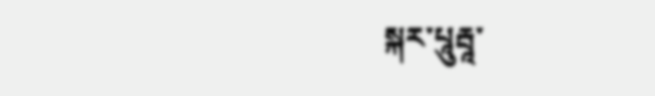སྐར་པཱུརྦཱ་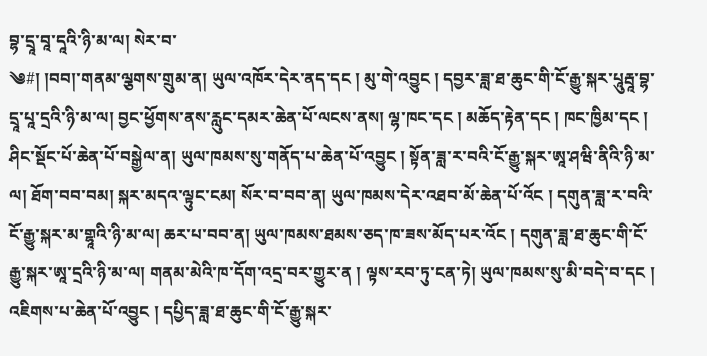བྷ་དྲཱ་བཱ་དཱའི་ཉི་མ་ལ། སེར་བ་
༄#། །བབ།་གནམ་ལྕགས་གྲུམ་ན། ཡུལ་འཁོར་དེར་ནད་དང ། མུ་གེ་འབྱུང ། དབྱར་ཟླ་ཐ་ཆུང་གི་ངོ་རྒྱུ་སྐར་པཱུརྦཱ་བྷ་དྲཱ་པཱ་དྲའི་ཉི་མ་ལ། བྱང་ཕྱོགས་ནས་རླུང་དམར་ཆེན་པོ་ལངས་ནས། ལྷ་ཁང་དང ། མཆོད་རྟེན་དང ། ཁང་ཁྱིམ་དང ། ཤིང་སྡོང་པོ་ཆེན་པོ་བསྒྱེལ་ན། ཡུལ་ཁམས་སུ་གནོད་པ་ཆེན་པོ་འབྱུང ། སྟོན་ཟླ་ར་བའི་ངོ་རྒྱུ་སྐར་ཨཱ་ཤཝི་ནིའི་ཉི་མ་ལ། ཐོག་བབ་བམ། སྐར་མདའ་ལྟུང་ངམ། སོར་བ་བབ་ན། ཡུལ་ཁམས་དེར་འཐབ་མོ་ཆེན་པོ་འོང ། དགུན་ཟླ་ར་བའི་ངོ་རྒྱུ་སྐར་མ་གྷཱའི་ཉི་མ་ལ། ཆར་པ་བབ་ན། ཡུལ་ཁམས་ཐམས་ཅད་ཁ་ཟས་མོད་པར་འོང ། དགུན་ཟླ་ཐ་ཆུང་གི་ངོ་རྒྱུ་སྐར་ཨཱ་དྲའི་ཉི་མ་ལ། གནམ་མེའི་ཁ་དོག་འདྲ་བར་གྱུར་ན ། ལྟས་རབ་ཏུ་ངན་ཏེ། ཡུལ་ཁམས་སུ་མི་བདེ་བ་དང ། འཇིགས་པ་ཆེན་པོ་འབྱུང ། དཔྱིད་ཟླ་ཐ་ཆུང་གི་ངོ་རྒྱུ་སྐར་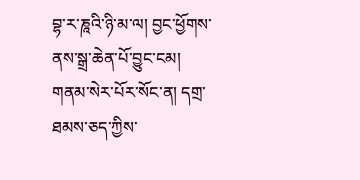བྷ་ར་ཎཱའི་ཉི་མ་ལ། བྱང་ཕྱོགས་ནས་སྒྲ་ཆེན་པོ་བྱུང་ངམ། གནམ་སེར་པོར་སོང་ན། དགྲ་ཐམས་ཅད་ཀྱིས་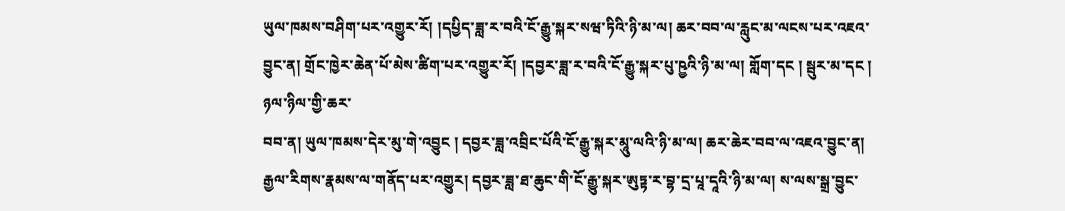ཡུལ་ཁམས་བཤིག་པར་འགྱུར་རོ། །དཔྱིད་ཟླ་ར་བའི་ངོ་རྒྱུ་སྐར་སཝ་ཏིའི་ཉི་མ་ལ། ཆར་བབ་ལ་རླུང་མ་ལངས་པར་འཇའ་བྱུང་ན། གྲོང་ཁྱེར་ཆེན་པོ་མེས་ཚིག་པར་འགྱུར་རོ། །དབྱར་ཟླ་ར་བའི་ངོ་རྒྱུ་སྐར་པུ་ཥྱའི་ཉི་མ་ལ། གློག་དང ། སྦུར་མ་དང ། ཉལ་ཉིལ་གྱི་ཆར་
བབ་ན། ཡུལ་ཁམས་དེར་མུ་གེ་འབྱུང ། དབྱར་ཟླ་འབྲིང་པོའི་ངོ་རྒྱུ་སྐར་མཱུ་ལའི་ཉི་མ་ལ། ཆར་ཆེར་བབ་ལ་འཇའ་བྱུང་ན། རྒྱལ་རིགས་རྣམས་ལ་གནོད་པར་འགྱུར། དབྱར་ཟླ་ཐ་ཆུང་གི་ངོ་རྒྱུ་སྐར་ཨུཏྟ་ར་བྷ་དྲ་པཱ་དཱའི་ཉི་མ་ལ། ས་ལས་སྒྲ་བྱུང་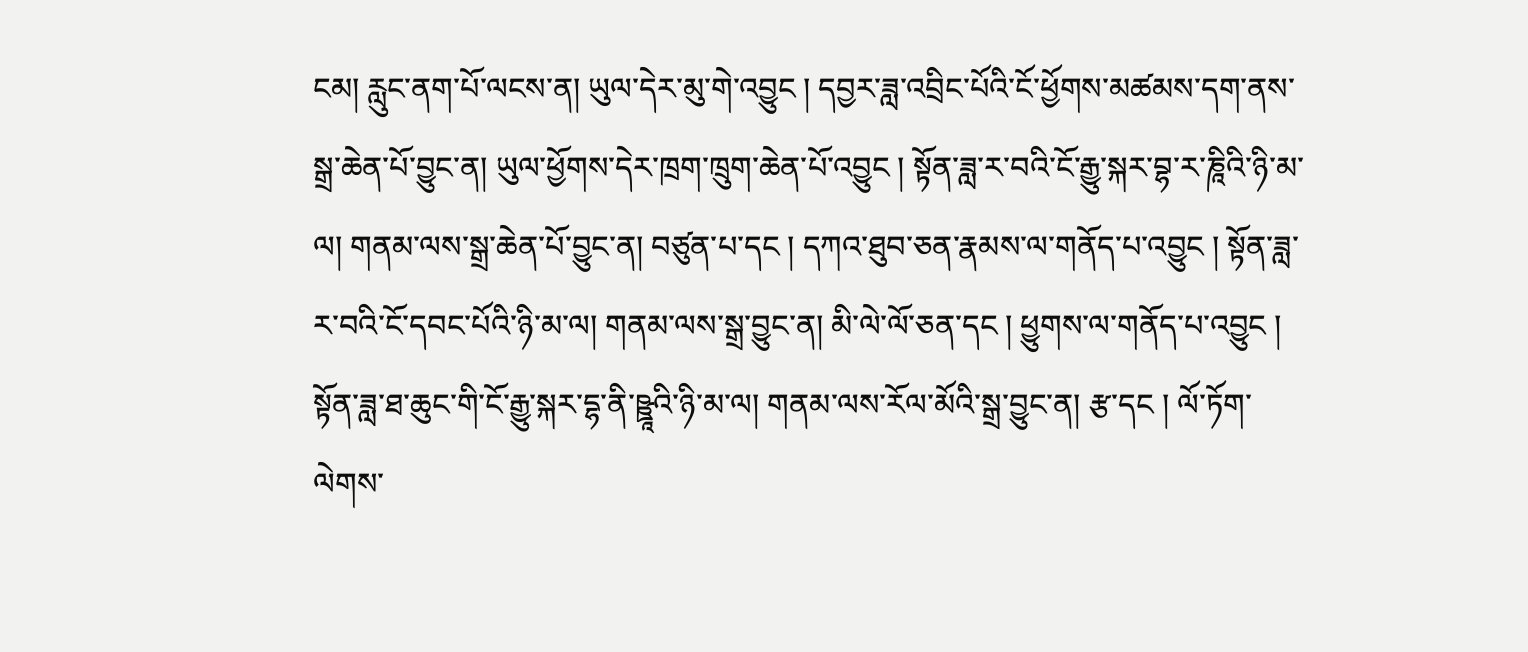ངམ། རླུང་ནག་པོ་ལངས་ན། ཡུལ་དེར་མུ་གེ་འབྱུང ། དབྱར་ཟླ་འབྲིང་པོའི་ངོ་ཕྱོགས་མཚམས་དག་ནས་སྒྲ་ཆེན་པོ་བྱུང་ན། ཡུལ་ཕྱོགས་དེར་ཁྲག་ཁྲུག་ཆེན་པོ་འབྱུང ། སྟོན་ཟླ་ར་བའི་ངོ་རྒྱུ་སྐར་བྷ་ར་ཎཱིའི་ཉི་མ་ལ། གནམ་ལས་སྒྲ་ཆེན་པོ་བྱུང་ན། བཙུན་པ་དང ། དཀའ་ཐུབ་ཅན་རྣམས་ལ་གནོད་པ་འབྱུང ། སྟོན་ཟླ་ར་བའི་ངོ་དབང་པོའི་ཉི་མ་ལ། གནམ་ལས་སྒྲ་བྱུང་ན། མི་ལེ་ལོ་ཅན་དང ། ཕྱུགས་ལ་གནོད་པ་འབྱུང ། སྟོན་ཟླ་ཐ་ཆུང་གི་ངོ་རྒྱུ་སྐར་དྷ་ནི་ཥྛཱའི་ཉི་མ་ལ། གནམ་ལས་རོལ་མོའི་སྒྲ་བྱུང་ན། རྩ་དང ། ལོ་ཏོག་ལེགས་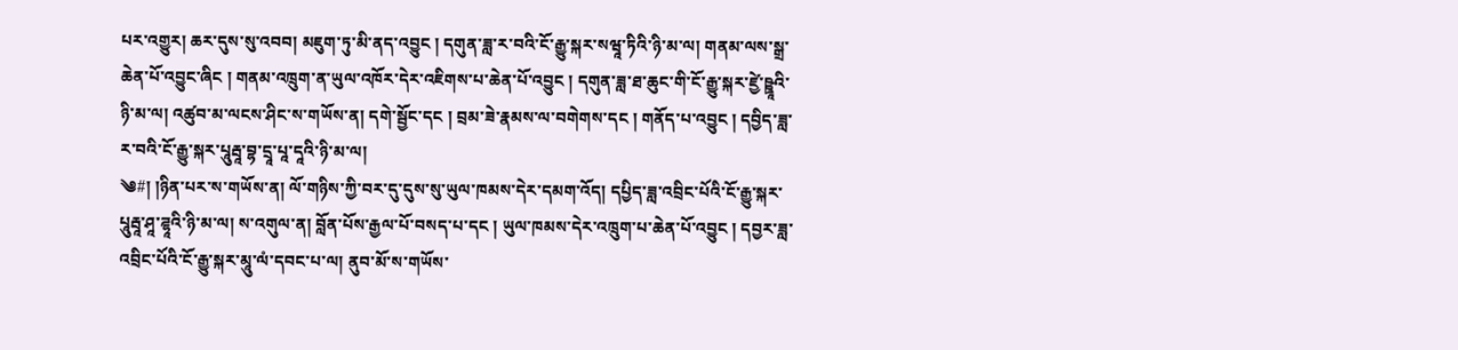པར་འགྱུར། ཆར་དུས་སུ་འབབ། མཇུག་ཏུ་མི་ནད་འབྱུང ། དགུན་ཟླ་ར་བའི་ངོ་རྒྱུ་སྐར་སཝཱ་ཏིའི་ཉི་མ་ལ། གནམ་ལས་སྒྲ་ཆེན་པོ་འབྱུང་ཞིང ། གནམ་འཁྲུག་ན་ཡུལ་འཁོར་དེར་འཇིགས་པ་ཆེན་པོ་འབྱུང ། དགུན་ཟླ་ཐ་ཆུང་གི་ངོ་རྒྱུ་སྐར་ཛྱེ་ཥྛཱའི་ཉི་མ་ལ། འཚུབ་མ་ལངས་ཤིང་ས་གཡོས་ན། དགེ་སྦྱོང་དང ། བྲམ་ཟེ་རྣམས་ལ་བགེགས་དང ། གནོད་པ་འབྱུང ། དབྱིད་ཟླ་ར་བའི་ངོ་རྒྱུ་སྐར་པཱུརྦཱ་བྷ་དྲཱ་པཱ་དཱའི་ཉི་མ་ལ།
༄#། །ཉིན་པར་ས་གཡོས་ན། ལོ་གཉིས་ཀྱི་བར་དུ་དུས་སུ་ཡུལ་ཁམས་དེར་དམག་འོད། དཔྱིད་ཟླ་འབྲིང་པོའི་ངོ་རྒྱུ་སྐར་པཱུརྦཱ་ཤཱ་ཌྷཱའི་ཉི་མ་ལ། ས་འགུལ་ན། བློན་པོས་རྒྱལ་པོ་བསད་པ་དང ། ཡུལ་ཁམས་དེར་འཁྲུག་པ་ཆེན་པོ་འབྱུང ། དབྱར་ཟླ་འབྲིང་པོའི་ངོ་རྒྱུ་སྐར་མཱུ་ལཾ་དབང་པ་ལ། ནུབ་མོ་ས་གཡོས་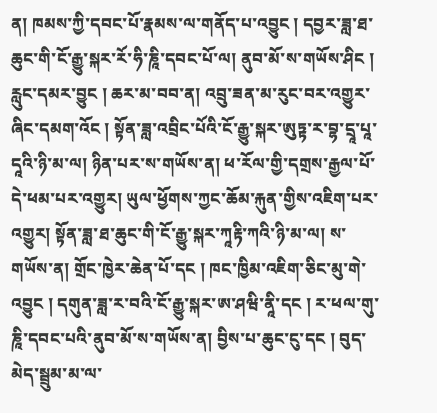ན། ཁམས་ཀྱི་དབང་པོ་རྣམས་ལ་གནོད་པ་འབྱུང ། དབྱར་ཟླ་ཐ་ཆུང་གི་ངོ་རྒྱུ་སྐར་རོ་ཧི་ཎཱི་དབང་པོ་ལ། ནུབ་མོ་ས་གཡོས་ཤིང ། རླུང་དམར་བྱུང ། ཆར་མ་བབ་ན། འབྲུ་ཟན་མ་རུང་བར་འགྱུར་ཞིང་དམག་འོང ། སྟོན་ཟླ་འབྲིང་པོའི་ངོ་རྒྱུ་སྐར་ཨུཏྟ་ར་བྷ་དྲཱ་པཱ་དཱའི་ཉི་མ་ལ། ཉིན་པར་ས་གཡོས་ན། ཕ་རོལ་གྱི་དགྲས་རྒྱལ་པོ་དེ་ཕམ་པར་འགྱུར། ཡུལ་ཕྱོགས་ཀྱང་ཆོམ་རྐུན་གྱིས་འཇིག་པར་འགྱུར། སྟོན་ཟླ་ཐ་ཆུང་གི་ངོ་རྒྱུ་སྐར་ཀཱརྟི་ཀའི་ཉི་མ་ལ། ས་གཡོས་ན། གྲོང་ཁྱེར་ཆེན་པོ་དང ། ཁང་ཁྱིམ་འཇིག་ཅིང་མུ་གེ་འབྱུང ། དགུན་ཟླ་ར་བའི་ངོ་རྒྱུ་སྐར་ཨ་ཤཝི་ནཱི་དང ། ར་ཕལ་གུ་ཎཱི་དབང་པའི་ནུབ་མོ་ས་གཡོས་ན། བྱིས་པ་ཆུང་ངུ་དང ། བུད་མེད་སྦྲུམ་མ་ལ་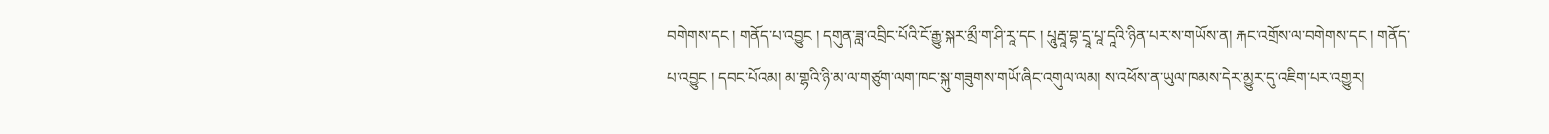བགེགས་དང ། གནོད་པ་འབྱུང ། དགུན་ཟླ་འབྲིང་པོའི་ངོ་རྒྱུ་སྐར་མྲྀ་ག་ཤི་རཱ་དང ། པཱུརྦཱ་བྷ་དྲཱ་པཱ་དཱའི་ཉིན་པར་ས་གཡོས་ན། རྐང་འགྲོས་ལ་བགེགས་དང ། གནོད་
པ་འབྱུང ། དབང་པོའམ། མ་གྷའི་ཉི་མ་ལ་གཙུག་ལག་ཁང་སྐུ་གཟུགས་གཡོ་ཞིང་འགུལ་ལམ། ས་འཕོས་ན་ཡུལ་ཁམས་དེར་མྱུར་དུ་འཇིག་པར་འགྱུར།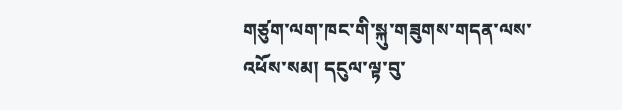གཙུག་ལག་ཁང་གི་སྐུ་གཟུགས་གདན་ལས་འཕོས་སམ། དངུལ་ལྟ་བུ་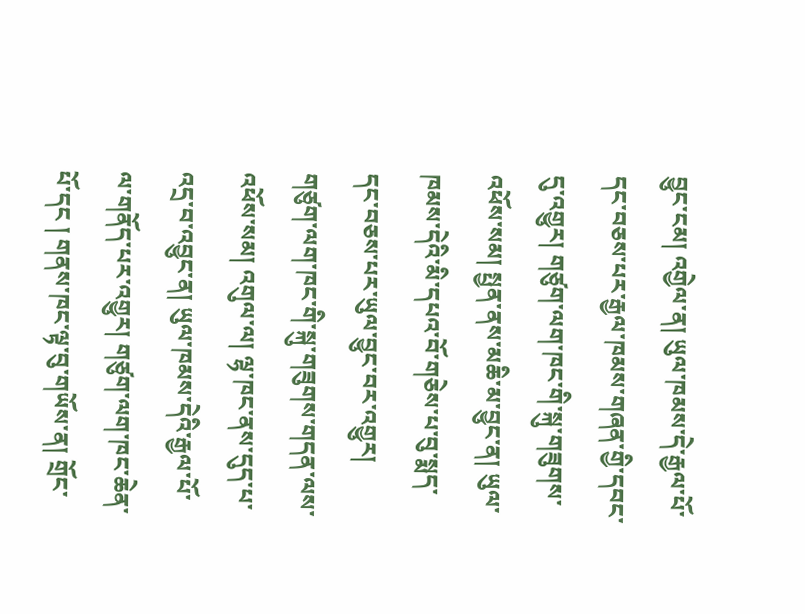བྱུང་ངམ། འགྱེལ་ན། ཡུལ་ཁམས་དེ་རྒྱལ་པོ་དང་བཅས་པར་རྒྱལ་ཁམས་གཞན་གྱི་དབང་དུ་འགྱུར། གཙུག་ལག་ཁང་གི་སྐུ་གཟུགས་འཕོས་སམ། སྤྱན་ནས་མཆི་མ་བྱུང་ན། ཡུལ་ཁམས་དེའི་མི་དཔའ་བོ་གཅེས་པ་བུ་སྨད་དང་བཅས་པར་ཡུལ་བྱུང་བར་འགྱུར། གཙུག་ལག་ཁང་གི་སྐུ་གཟུགས་གདན་ལས་འཕོས་སམ། འགུལ་ལ། ལྷ་ཁང་ནས་དུད་པ་འདྲ་བ་འབྱུང་ན། ཡུལ་ཁམས་དེའི་རྒྱལ་པོ་ལ་གནོད་པར་འགྱུར། གཙུག་ལག་ཁང་ཆེན་པོ་དང ། གནས་ཁང་ལྟ་བུ་གཡོས་ན། གྲོང་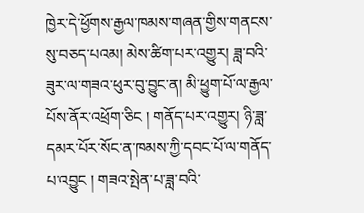ཁྱེར་དེ་ཕྱོགས་རྒྱལ་ཁམས་གཞན་གྱིས་གནངས་སུ་བཅད་པའམ། མེས་ཚིག་པར་འགྱུར། ཟླ་བའི་ཟུར་ལ་གཟའ་ཕུར་བུ་བྱུང་ན། མི་ཕྱུག་པོ་ལ་རྒྱལ་པོས་ནོར་འཕྲོག་ཅིང ། གནོད་པར་འགྱུར། ཉི་ཟླ་དམར་པོར་སོང་ན་ཁམས་ཀྱི་དབང་པོ་ལ་གནོད་པ་འབྱུང ། གཟའ་སྤེན་པ་ཟླ་བའི་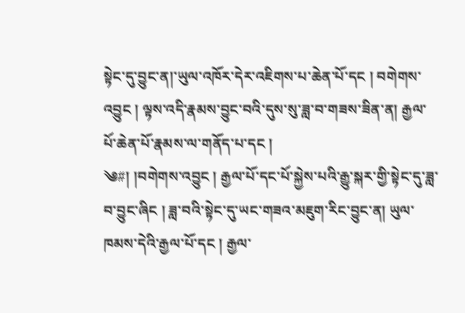སྟེང་དུ་བྱུང་ན།་ཡུལ་འཁོར་དེར་འཇིགས་པ་ཆེན་པོ་དང ། བགེགས་འབྱུང ། ལྟས་འདི་རྣམས་བྱུང་བའི་དུས་སུ་ཟླ་བ་གཟས་ཟིན་ན། རྒྱལ་པོ་ཆེན་པོ་རྣམས་ལ་གནོད་པ་དང །
༄#། །བགེགས་འབྱུང ། རྒྱལ་པོ་དང་པོ་སྐྱེས་པའི་རྒྱུ་སྐར་གྱི་སྟེང་དུ་ཟླ་བ་བྱུང་ཞིང ། ཟླ་བའི་སྟེང་དུ་ཡང་གཟའ་མཇུག་རིང་བྱུང་ན། ཡུལ་ཁམས་དེའི་རྒྱལ་པོ་དང ། རྒྱལ་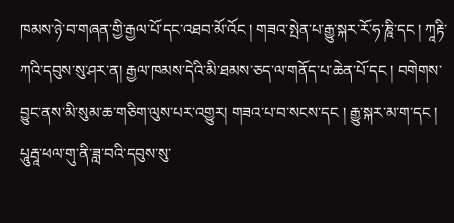ཁམས་ཉེ་བ་གཞན་གྱི་རྒྱལ་པོ་དང་འཐབ་མོ་འོང ། གཟའ་སྤེན་པ་རྒྱུ་སྐར་རོ་ཧ་ཎཱི་དང ། ཀཱརྟི་ཀའི་དབུས་སུ་ཤར་ན། རྒྱལ་ཁམས་དེའི་མི་ཐམས་ཅད་ལ་གནོད་པ་ཆེན་པོ་དང ། བགེགས་བྱུང་ནས་མི་སུམ་ཆ་གཅིག་ལུས་པར་འགྱུར། གཟའ་པ་བ་སངས་དང ། རྒྱུ་སྐར་མ་ག་དང ། པཱུརྦཱ་ཕལ་གུ་ནི་ཟླ་བའི་དབུས་སུ་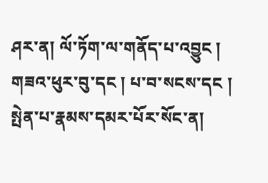ཤར་ན། ལོ་ཏོག་ལ་གནོད་པ་འབྱུང ། གཟའ་ཕུར་བུ་དང ། པ་བ་སངས་དང ། སྤེན་པ་རྣམས་དམར་པོར་སོང་ན།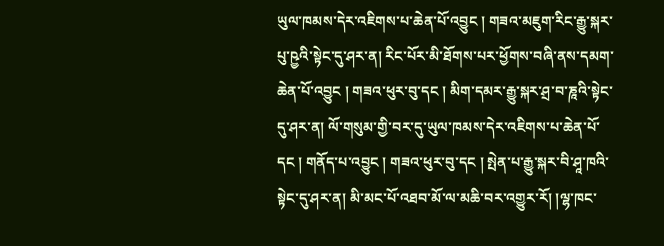ཡུལ་ཁམས་དེར་འཇིགས་པ་ཆེན་པོ་འབྱུང ། གཟའ་མཇུག་རིང་རྒྱུ་སྐར་པུ་ཥྱའི་སྟེང་དུ་ཤར་ན། རིང་པོར་མི་ཐོགས་པར་ཕྱོགས་བཞི་ནས་དམག་ཆེན་པོ་འབྱུང ། གཟའ་ཕུར་བུ་དང ། མིག་དམར་རྒྱུ་སྐར་ཤྲ་བ་ཎཱའི་སྟེང་དུ་ཤར་ན། ལོ་གསུམ་གྱི་བར་དུ་ཡུལ་ཁམས་དེར་འཇིགས་པ་ཆེན་པོ་དང ། གནོད་པ་འབྱུང ། གཟའ་ཕུར་བུ་དང ། སྤེན་པ་རྒྱུ་སྐར་བི་ཤཱ་ཁའི་སྟེང་དུ་ཤར་ན། མི་མང་པོ་འཐབ་མོ་ལ་མཆི་བར་འགྱུར་རོ། །ལྷ་ཁང་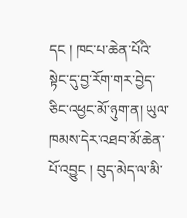དང ། ཁང་པ་ཆེན་པོའི་སྟེང་དུ་བྱ་རོག་གར་བྱེད་ཅིང་འཕྱང་མོ་ཉུག་ན། ཡུལ་
ཁམས་དེར་འཐབ་མོ་ཆེན་པོ་འབྱུང ། བུད་མེད་ལ་མི་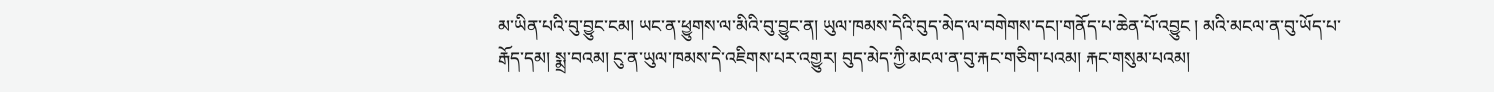མ་ཡིན་པའི་བུ་བྱུང་ངམ། ཡང་ན་ཕྱུགས་ལ་མིའི་བུ་བྱུང་ན། ཡུལ་ཁམས་དེའི་བུད་མེད་ལ་བགེགས་དང།་གནོད་པ་ཆེན་པོ་འབྱུང ། མའི་མངལ་ན་བུ་ཡོད་པ་རྒོད་དམ། སྨྲ་བའམ། ངུ་ན་ཡུལ་ཁམས་དེ་འཇིགས་པར་འགྱུར། བུད་མེད་ཀྱི་མངལ་ན་བུ་རྐང་གཅིག་པའམ། རྐང་གསུམ་པའམ།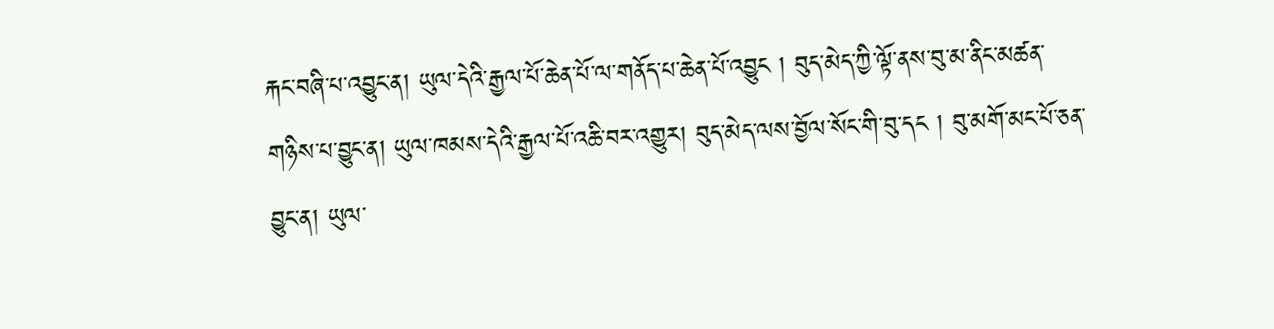རྐང་བཞི་པ་འབྱུང་ན། ཡུལ་དེའི་རྒྱལ་པོ་ཆེན་པོ་ལ་གནོད་པ་ཆེན་པོ་འབྱུང ། བུད་མེད་ཀྱི་ལྟོ་ནས་བུ་མ་ནིང་མཚན་གཉིས་པ་བྱུང་ན། ཡུལ་ཁམས་དེའི་རྒྱལ་པོ་འཆི་བར་འགྱུར། བུད་མེད་ལས་བྱོལ་སོང་གི་བུ་དང ། བུ་མགོ་མང་པོ་ཅན་བྱུང་ན། ཡུལ་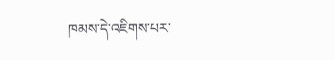ཁམས་དེ་འཇིགས་པར་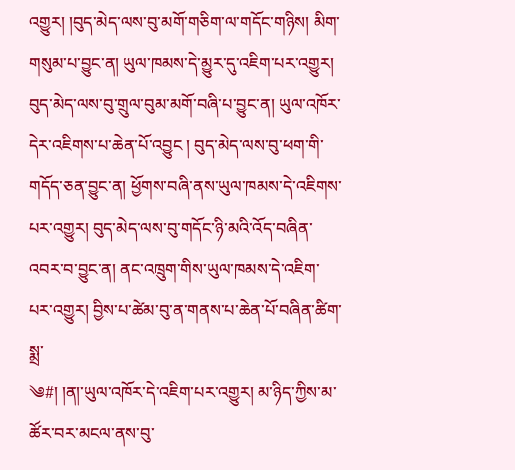འགྱུར། །བུད་མེད་ལས་བུ་མགོ་གཅིག་ལ་གདོང་གཉིས། མིག་གསུམ་པ་བྱུང་ན། ཡུལ་ཁམས་དེ་མྱུར་དུ་འཇིག་པར་འགྱུར། བུད་མེད་ལས་བུ་གྲུལ་བུམ་མགོ་བཞི་པ་བྱུང་ན། ཡུལ་འཁོར་དེར་འཇིགས་པ་ཆེན་པོ་འབྱུང ། བུད་མེད་ལས་བུ་ཕག་གི་གདོད་ཅན་བྱུང་ན། ཕྱོགས་བཞི་ནས་ཡུལ་ཁམས་དེ་འཇིགས་པར་འགྱུར། བུད་མེད་ལས་བུ་གདོང་ཉི་མའི་འོད་བཞིན་འབར་བ་བྱུང་ན། ནང་འཁྲུག་གིས་ཡུལ་ཁམས་དེ་འཇིག་པར་འགྱུར། བྱིས་པ་ཚེམ་བུ་ན་གནས་པ་ཆེན་པོ་བཞིན་ཚིག་སྨྲ་
༄#། །ན།་ཡུལ་འཁོར་དེ་འཇིག་པར་འགྱུར། མ་ཉིད་ཀྱིས་མ་ཚོར་བར་མངལ་ནས་བུ་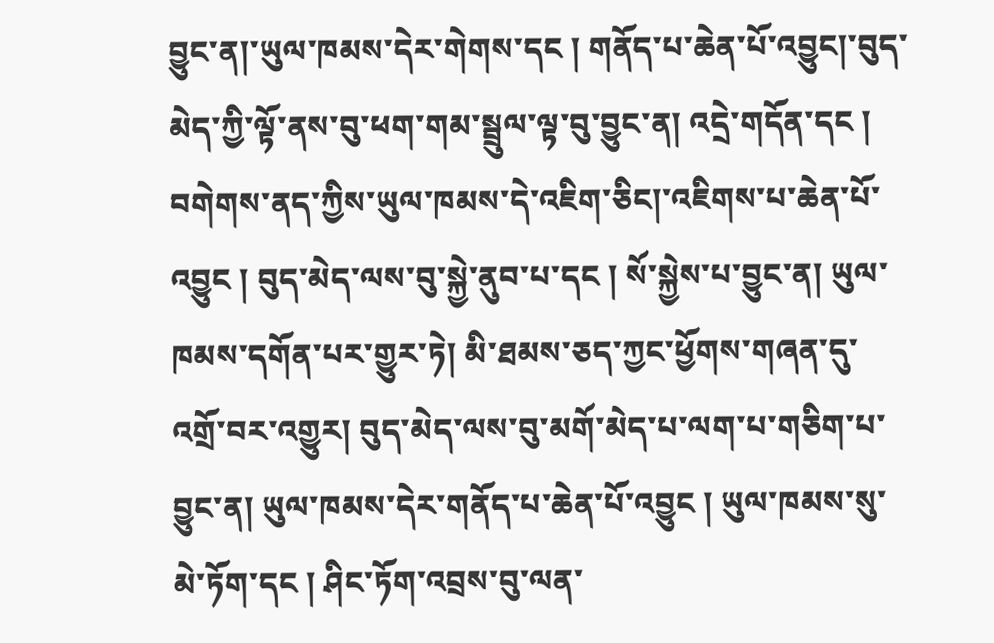བྱུང་ན།་ཡུལ་ཁམས་དེར་གེགས་དང ། གནོད་པ་ཆེན་པོ་འབྱུང།་བུད་མེད་ཀྱི་ལྟོ་ནས་བུ་ཕག་གམ་སྦྲུལ་ལྟ་བུ་བྱུང་ན། འདྲེ་གདོན་དང ། བགེགས་ནད་ཀྱིས་ཡུལ་ཁམས་དེ་འཇིག་ཅིང།་འཇིགས་པ་ཆེན་པོ་འབྱུང ། བུད་མེད་ལས་བུ་སྐྱེ་ནུབ་པ་དང ། སོ་སྐྱེས་པ་བྱུང་ན། ཡུལ་ཁམས་དགོན་པར་གྱུར་ཏེ། མི་ཐམས་ཅད་ཀྱང་ཕྱོགས་གཞན་དུ་འགྲོ་བར་འགྱུར། བུད་མེད་ལས་བུ་མགོ་མེད་པ་ལག་པ་གཅིག་པ་བྱུང་ན། ཡུལ་ཁམས་དེར་གནོད་པ་ཆེན་པོ་འབྱུང ། ཡུལ་ཁམས་སུ་མེ་ཏོག་དང ། ཤིང་ཏོག་འབྲས་བུ་ལན་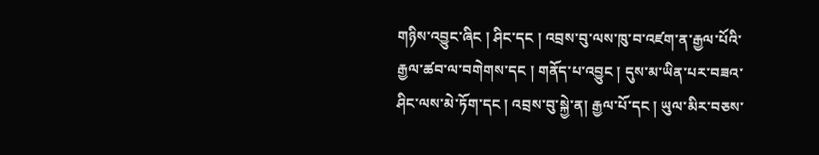གཉིས་འབྱུང་ཞིང ། ཤིང་དང ། འབྲས་བུ་ལས་ཁུ་བ་འཛག་ན་རྒྱལ་པོའི་རྒྱལ་ཚབ་ལ་བགེགས་དང ། གནོད་པ་འབྱུང ། དུས་མ་ཡིན་པར་བཟའ་ཤིང་ལས་མེ་ཏོག་དང ། འབྲས་བུ་སྐྱེ་ན། རྒྱལ་པོ་དང ། ཡུལ་མིར་བཅས་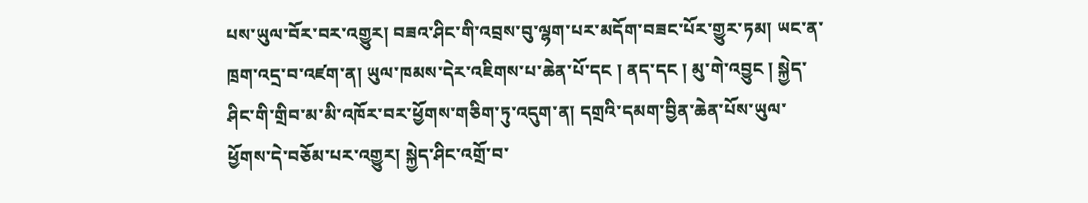པས་ཡུལ་བོར་བར་འགྱུར། བཟའ་ཤིང་གི་འབྲས་བུ་ལྷག་པར་མདོག་བཟང་པོར་གྱུར་ཏམ། ཡང་ན་ཁྲག་འདྲ་བ་འཛག་ན། ཡུལ་ཁམས་དེར་འཇིགས་པ་ཆེན་པོ་དང ། ནད་དང ། མུ་གེ་འབྱུང ། སྐྱེད་ཤིང་གི་གྲིབ་མ་མི་འཁོར་བར་ཕྱོགས་གཅིག་ཏུ་འདུག་ན། དགྲའི་དམག་བྱིན་ཆེན་པོས་ཡུལ་
ཕྱོགས་དེ་བཅོམ་པར་འགྱུར། སྐྱེད་ཤིང་འགྲོ་བ་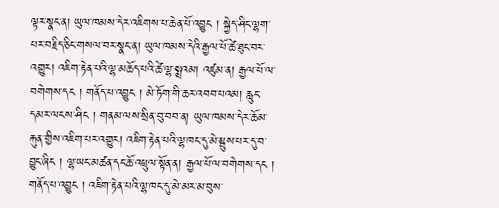ལྟར་སྣང་ན། ཡུལ་ཁམས་དེར་འཇིགས་པ་ཆེན་པོ་འབྱུང ། སྐྱེད་ཤིང་ལྷག་པར་བརྗིད་ཅིང་གསལ་བར་སྣང་ན། ཡུལ་ཁམས་དེའི་རྒྱལ་པོ་ཚེ་ཐུང་བར་འགྱུར། འཇིག་རྟེན་པའི་ལྷ་མཆོད་པའི་ཚེ་ལྷ་སྨྲའམ། འཛུམ་ན། རྒྱལ་པོ་ལ་བགེགས་དང ། གནོད་པ་འབྱུང ། མེ་ཏོག་གི་ཆར་འབབ་པའམ། རླུང་དམར་ལངས་ཤིང ། གནམ་ལས་སྲིན་བུ་བབ་ན། ཡུལ་ཁམས་དེར་ཆོམ་རྐུན་གྱིས་འཇིག་པར་འགྱུར། འཇིག་རྟེན་པའི་ལྷ་ཁང་དུ་མེ་མྦུས་པར་དུ་བ་བྱུང་ཞིང ། ལྷ་ཡང་མཚན་དང་ཆོ་འཕྲུལ་སྟོན་ན། རྒྱལ་པོ་ལ་བགེགས་དང ། གནོད་པ་འབྱུང ། འཇིག་རྟེན་པའི་ལྷ་ཁང་དུ་མེ་མར་མ་བུས་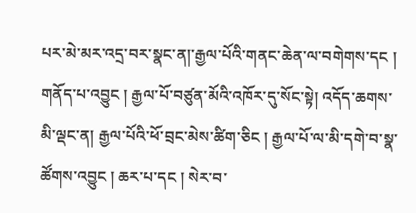པར་མེ་མར་འདྲ་བར་སྣང་ན།་རྒྱལ་པོའི་གནང་ཆེན་ལ་བགེགས་དང ། གནོད་པ་འབྱུང ། རྒྱལ་པོ་བཙུན་མོའི་འཁོར་དུ་སོང་སྟེ། འདོད་ཆགས་མི་ལྡང་ན། རྒྱལ་པོའི་ཕོ་བྲང་མེས་ཚིག་ཅིང ། རྒྱལ་པོ་ལ་མི་དགེ་བ་སྣ་ཚོགས་འབྱུང ། ཆར་པ་དང ། སེར་བ་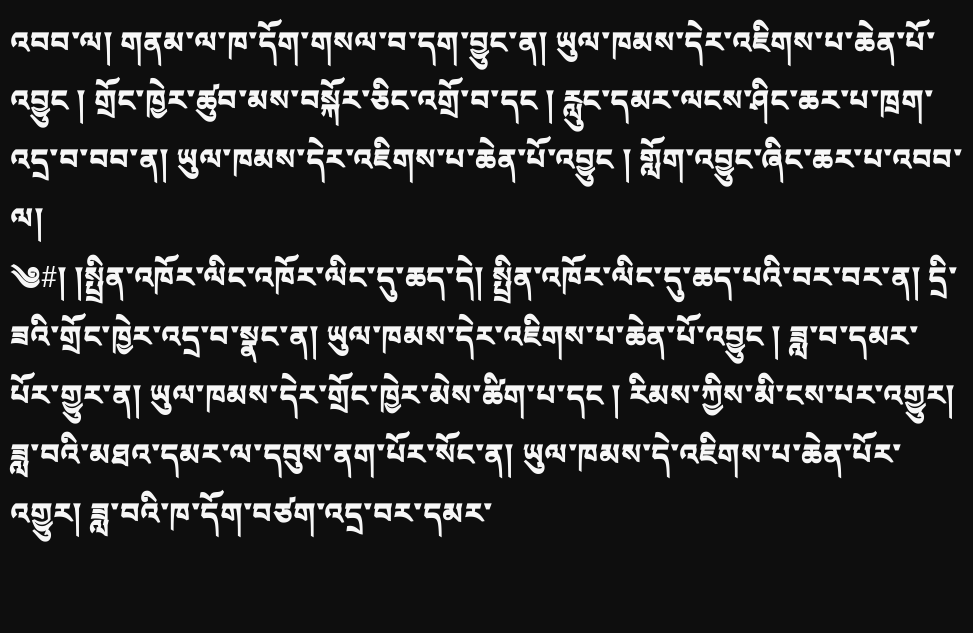འབབ་ལ། གནམ་ལ་ཁ་དོག་གསལ་བ་དག་བྱུང་ན། ཡུལ་ཁམས་དེར་འཇིགས་པ་ཆེན་པོ་འབྱུང ། གྲོང་ཁྱེར་ཚུབ་མས་བསྐོར་ཅིང་འགྲོ་བ་དང ། རླུང་དམར་ལངས་ཤིང་ཆར་པ་ཁྲག་འདྲ་བ་བབ་ན། ཡུལ་ཁམས་དེར་འཇིགས་པ་ཆེན་པོ་འབྱུང ། གློག་འབྱུང་ཞིང་ཆར་པ་འབབ་ལ།
༄#། །སྤྲིན་འཁོར་ལིང་འཁོར་ལིང་དུ་ཆད་དེ། སྤྲིན་འཁོར་ལིང་དུ་ཆད་པའི་བར་བར་ན། དྲི་ཟའི་གྲོང་ཁྱེར་འདྲ་བ་སྣང་ན། ཡུལ་ཁམས་དེར་འཇིགས་པ་ཆེན་པོ་འབྱུང ། ཟླ་བ་དམར་པོར་གྱུར་ན། ཡུལ་ཁམས་དེར་གྲོང་ཁྱེར་མེས་ཚིག་པ་དང ། རིམས་ཀྱིས་མི་ངས་པར་འགྱུར། ཟླ་བའི་མཐའ་དམར་ལ་དབུས་ནག་པོར་སོང་ན། ཡུལ་ཁམས་དེ་འཇིགས་པ་ཆེན་པོར་འགྱུར། ཟླ་བའི་ཁ་དོག་བཙག་འདྲ་བར་དམར་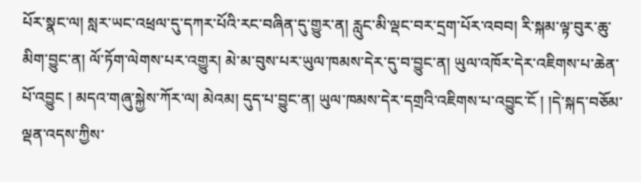པོར་སྣང་ལ། སླར་ཡང་འཕྲལ་དུ་དཀར་པོའི་རང་བཞིན་དུ་གྱུར་ན། རླུང་མི་ལྡང་བར་དྲག་པོར་འབབ། རི་སྐམ་ལྟ་བུར་ཆུ་མིག་བྱུང་ན། ལོ་ཏོག་ལེགས་པར་འགྱུར། མེ་མ་བུས་པར་ཡུལ་ཁམས་དེར་དུ་བ་བྱུང་ན། ཡུལ་འཁོར་དེར་འཇིགས་པ་ཆེན་པོ་འབྱུང ། མདའ་གཞུ་སྐྱེས་ཀོར་ལ། མེའམ། དུད་པ་བྱུང་ན། ཡུལ་ཁམས་དེར་དགྲའི་འཇིགས་པ་འབྱུང་ངོ ། །དེ་སྐད་བཅོམ་ལྡན་འདས་ཀྱིས་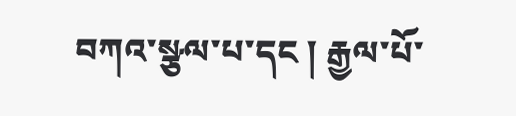བཀའ་སྩལ་པ་དང ། རྒྱལ་པོ་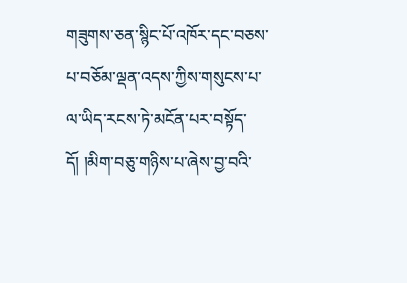གཟུགས་ཅན་སྙིང་པོ་འཁོར་དང་བཅས་པ་བཅོམ་ལྡན་འདས་ཀྱིས་གསུངས་པ་ལ་ཡིད་རངས་ཏེ་མངོན་པར་བསྟོད་དོ། །མིག་བཅུ་གཉིས་པ་ཞེས་བྱ་བའི་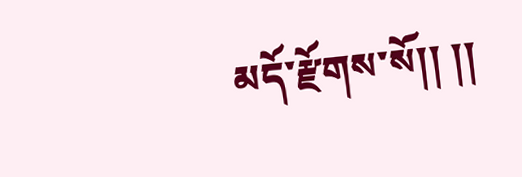མདོ་རྫོགས་སོ།། །།